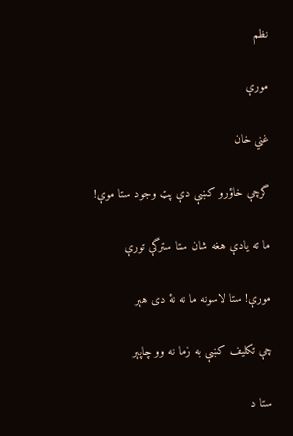نظم

مورې

غني خان

گرچې خاؤرو کښې دې پټ وجود ستا موې!

ما ته يادې هغه شان ستا سترگې تورې

مورې! ستا لاسونه ما نه نۀ دی هېر

چې تکليف کښې به زما نه وو چاپېر

ستا د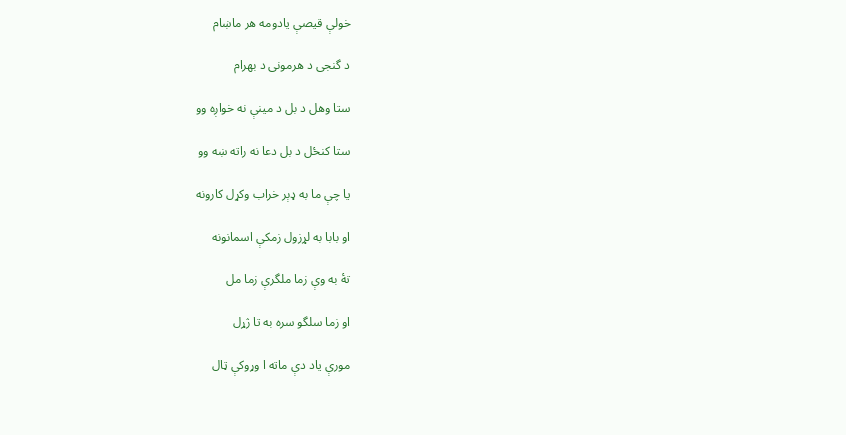خولې قيصې يادومه هر ماښام

د گنجی د هرمونی د بهرام

ستا وهل د بل د مينې نه خواږه وو

ستا کنځل د بل دعا نه راته ښه وو

يا چې ما به ډېر خراب وکړل کارونه

او بابا به لړزول زمکې اسمانونه

تۀ به وې زما ملگرې زما مل

او زما سلگو سره به تا ژړل

مورې ياد دې ماته ا وړوکې ټال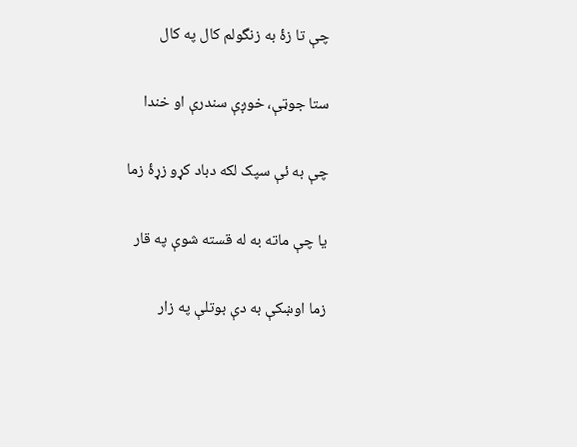چې تا زۀ به زنگولم کال په کال

ستا جوټې، خوږې سندرې او خندا

چې به ئې سپک لکه دباد کړو زړۀ زما

يا چې ماته به له قسته شوې په قار

زما اوښکې به دې بوتلې په زار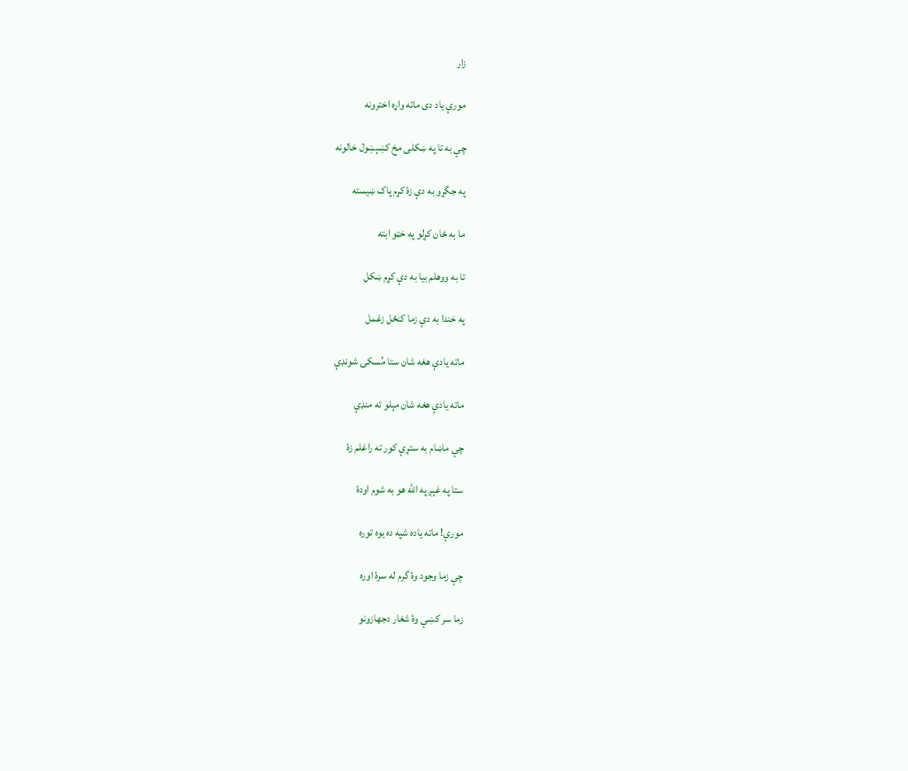زار

مورې ياد دی ماته واړه اخترونه

چې به تا په ښکلی مخ کښېښول خالونه

په جگړو به دې زۀ کړم پاک ښيسته

ما به ځان کړلو په خټو ابته

تا به ووهلم بيا به دې کړم ښکل

په خندا به دې زما کنځل زغمل

ماته يادې هغه شان ستا مُسکۍ شونډې

ماته يادې هغه شان مېلو ته منډې

چې ماښام به ستړې کور ته راغلم زۀ

ستا په غېږ په الله هو به شوم اودۀ

مورې! ماته ياده شپه ده يوه توره

چې زما وجود وۀ گرم له سرۀ اوره

زما سر کښې وۀ شغار دجهازونو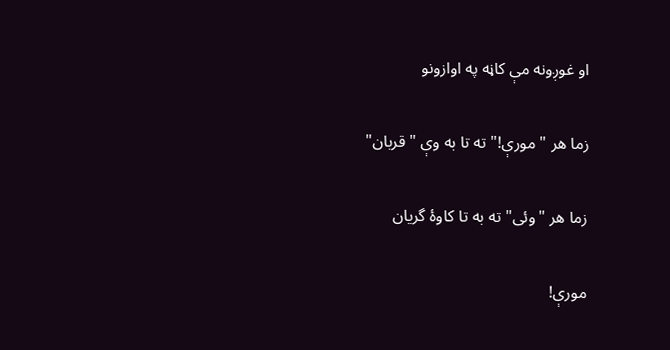او غوږونه مې کاڼه په اوازونو

زما هر "مورې!" ته تا به وې "قربان"

زما هر "وئی" ته به تا کاوۀ گريان

مورې!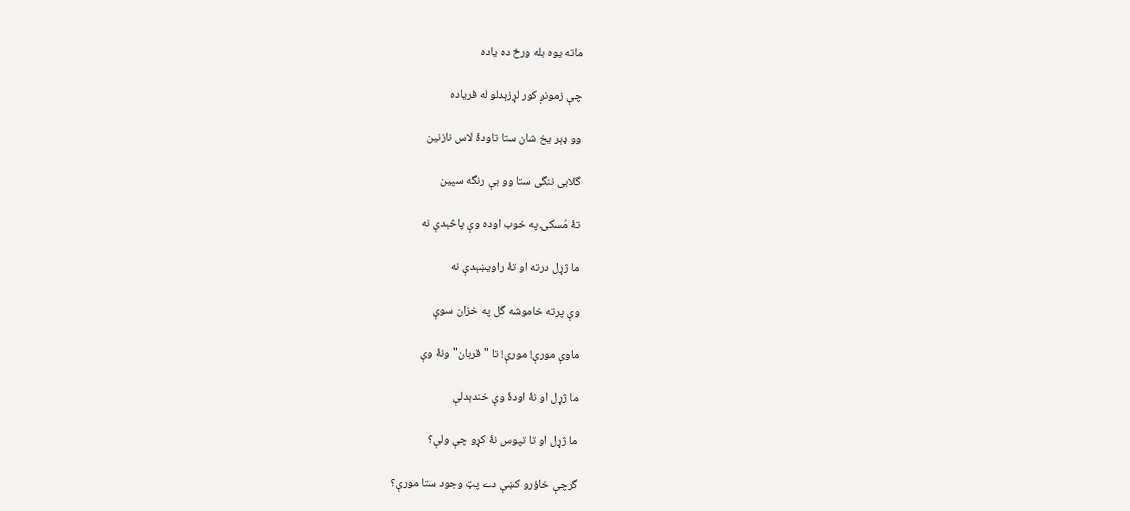ماته يوه بله ورځ ده ياده

چې زمونږ کور لړزېدلو له فرياده

وو ډېر يخ شان ستا تاودۀ لاس نازنين

گلابی ننگی ستا وو بې رنگه سپين

تۀ مُسکۍ په خوب اوده وې پاڅېدې نه

ما ژړل درته او تۀ راويښېدې نه

وې پرته خاموشه گل په خزان سوې

ماوې مورې! مورې! تا "قربان" ونۀ وې

ما ژړل او نۀ اودۀ وې خندېدلې

ما ژړل او تا تپوس نۀ کړو چې ولې؟

گرچې خاؤرو کښې دے پټ وجود ستا مورې؟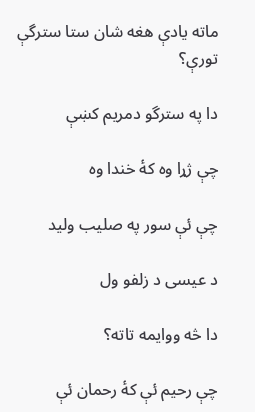ماته يادې هغه شان ستا سترگې تورې؟

دا په سترگو دمريم کښې

چې ژړا وه کۀ خندا وه

چې ئې سور په صليب وليد

د عيسی د زلفو ول

دا څه ووايمه تاته؟

چې رحيم ئې کۀ رحمان ئې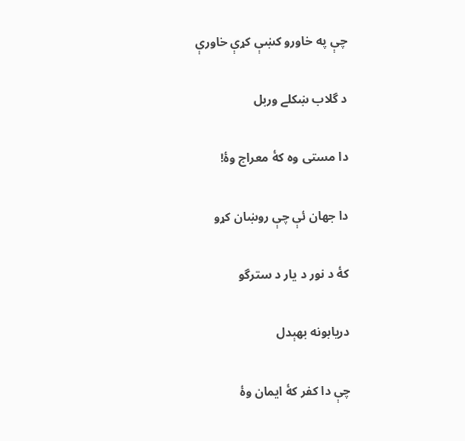چې په خاورو کښې کړې خاورې

د گلاب ښکلے وربل

دا مستی وه کۀ معراج وۀ!

دا جهان ئې چې روښان کړو

کۀ د نور د يار د سترگو

دريابونه بهېدل

چې دا کفر کۀ ايمان وۀ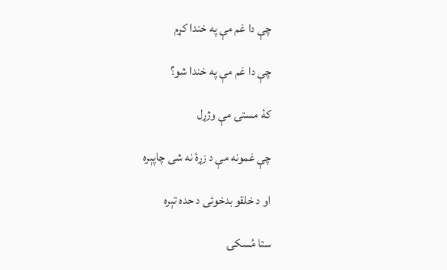چې دا غم مې په خندا کړم

چې دا غم مې په خندا شو؟

کۀ مستۍ مې وژړل

چې غمونه مې د زړۀ نه شی چاپېره

او د خلقو بدخوئی د حده تېره

ستا مُسکۍ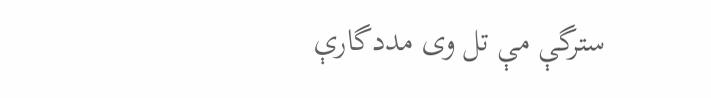سترگې مې تل وی مددگارې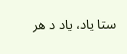ستا ياد، ياد د هر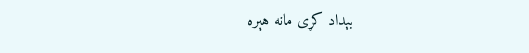بېداد کړی مانه هېره